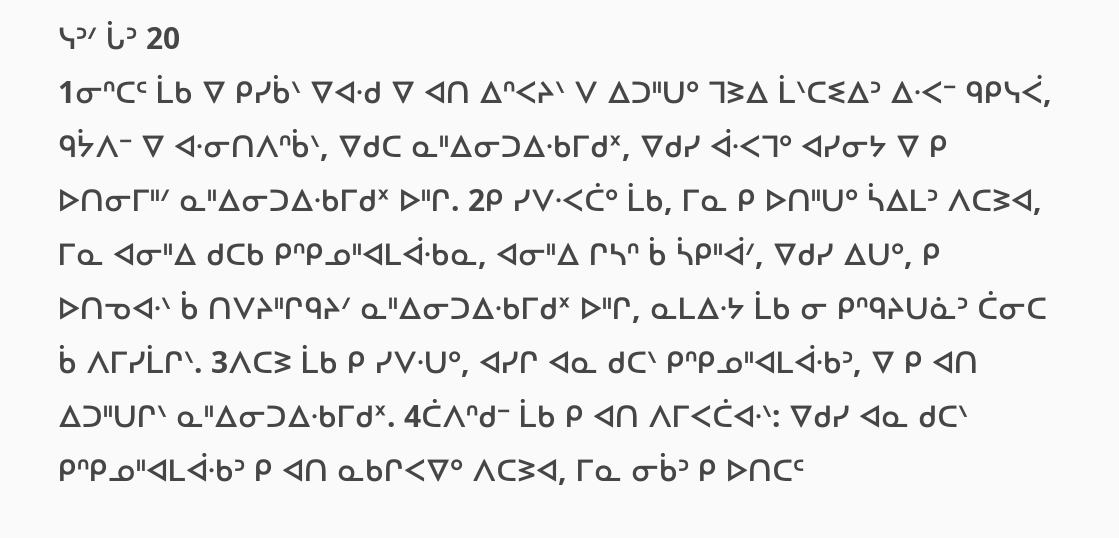ᓭᐣᐟ ᒑᐣ 20
1ᓂᐢᑕᒼ ᒫᑲ ᐁ ᑭᓯᑳᐠ ᐁᐊᐧᑯ ᐁ ᐊᑎ ᐃᐢᐸᔨᐠ ᐯ ᐃᑐᐦᑌᐤ ᒣᕒᐃ ᒫᐠᑕᓬᐃᐣ ᐃᐧᐸᐨ ᑫᑭᓭᐹ, ᑫᔮᐱᐨ ᐁ ᐊᐧᓂᑎᐱᐢᑳᐠ, ᐁᑯᑕ ᓇᐦᐃᓂᑐᐃᐧᑲᒥᑯᕽ, ᐁᑯᓯ ᐋᐧᐸᒣᐤ ᐊᓯᓂᔭ ᐁ ᑭ ᐅᑎᓂᒥᐦᐟ ᓇᐦᐃᓂᑐᐃᐧᑲᒥᑯᕽ ᐅᐦᒋ. 2ᑭ ᓯᐯᐧᐸᑖᐤ ᒫᑲ, ᒥᓇ ᑭ ᐅᑎᐦᑌᐤ ᓵᐃᒪᐣ ᐱᑕᕒᐊ, ᒥᓇ ᐊᓂᐦᐃ ᑯᑕᑲ ᑭᐢᑭᓄᐦᐊᒪᐋᐧᑲᓇ, ᐊᓂᐦᐃ ᒋᓴᐢ ᑳ ᓵᑭᐦᐋᐟ, ᐁᑯᓯ ᐃᑌᐤ, ᑭ ᐅᑎᓀᐊᐧᐠ ᑳ ᑎᐯᔨᐦᒋᑫᔨᐟ ᓇᐦᐃᓂᑐᐃᐧᑲᒥᑯᕽ ᐅᐦᒋ, ᓇᒪᐃᐧᔭ ᒫᑲ ᓂ ᑭᐢᑫᔨᑌᓈᐣ ᑖᓂᑕ ᑳ ᐱᒥᓯᒫᒋᐠ. 3ᐱᑕᕒ ᒫᑲ ᑭ ᓯᐯᐧᑌᐤ, ᐊᓯᒋ ᐊᓇ ᑯᑕᐠ ᑭᐢᑭᓄᐦᐊᒪᐋᐧᑲᐣ, ᐁ ᑭ ᐊᑎ ᐃᑐᐦᑌᒋᐠ ᓇᐦᐃᓂᑐᐃᐧᑲᒥᑯᕽ. 4ᑖᐱᐢᑯᐨ ᒫᑲ ᑭ ᐊᑎ ᐱᒥᐸᑖᐊᐧᐠ: ᐁᑯᓯ ᐊᓇ ᑯᑕᐠ ᑭᐢᑭᓄᐦᐊᒪᐋᐧᑲᐣ ᑭ ᐊᑎ ᓇᑲᒋᐸᐁᐤ ᐱᑕᕒᐊ, ᒥᓇ ᓂᑳᐣ ᑭ ᐅᑎᑕᒼ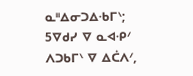ᓇᐦᐃᓂᑐᐃᐧᑲᒥᐠ; 5ᐁᑯᓯ ᐁ ᓇᐊᐧᑭᐟ ᐱᑐᑲᒥᐠ ᐁ ᐃᑖᐱᐟ,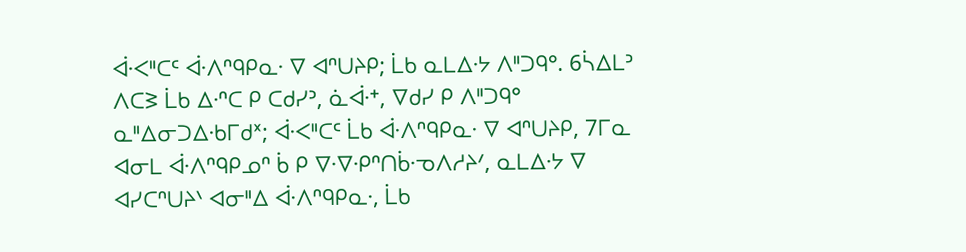ᐋᐧᐸᐦᑕᒼ ᐋᐧᐱᐢᑫᑭᓇᐧ ᐁ ᐊᐢᑌᔨᑭ; ᒫᑲ ᓇᒪᐃᐧᔭ ᐱᐦᑐᑫᐤ. 6ᓵᐃᒪᐣ ᐱᑕᕒ ᒫᑲ ᐃᐧᐢᑕ ᑭ ᑕᑯᓯᐣ, ᓈᐋᐧᐩ, ᐁᑯᓯ ᑭ ᐱᐦᑐᑫᐤ ᓇᐦᐃᓂᑐᐃᐧᑲᒥᑯᕽ; ᐋᐧᐸᐦᑕᒼ ᒫᑲ ᐋᐧᐱᐢᑫᑭᓇᐧ ᐁ ᐊᐢᑌᔨᑭ, 7ᒥᓇ ᐊᓂᒪ ᐋᐧᐱᐢᑫᑭᓄᐢ ᑳ ᑭ ᐁᐧᐁᐧᑭᐢᑎᑳᐧᓀᐱᓱᔨᐟ, ᓇᒪᐃᐧᔭ ᐁ ᐊᓯᑕᐢᑌᔨᐠ ᐊᓂᐦᐃ ᐋᐧᐱᐢᑫᑭᓇᐧ, ᒫᑲ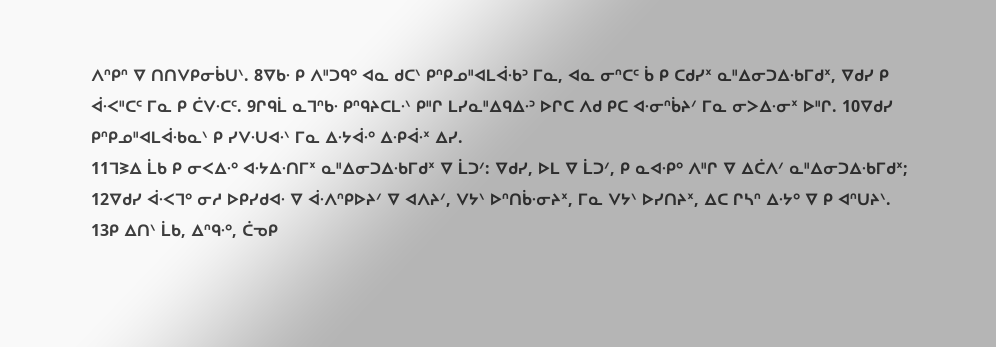ᐱᐢᑭᐢ ᐁ ᑎᑎᐯᑭᓂᑳᑌᐠ. 8ᐁᑲᐧ ᑭ ᐱᐦᑐᑫᐤ ᐊᓇ ᑯᑕᐠ ᑭᐢᑭᓄᐦᐊᒪᐋᐧᑲᐣ ᒥᓇ, ᐊᓇ ᓂᐢᑕᒼ ᑳ ᑭ ᑕᑯᓯᕽ ᓇᐦᐃᓂᑐᐃᐧᑲᒥᑯᕽ, ᐁᑯᓯ ᑭ ᐋᐧᐸᐦᑕᒼ ᒥᓇ ᑭ ᑖᐯᐧᑕᒼ. 9ᒋᑫᒫ ᓇᒣᐢᑲᐧ ᑭᐢᑫᔨᑕᒪᐧᐠ ᑭᐦᒋ ᒪᓯᓇᐦᐃᑫᐃᐧᐣ ᐅᒋᑕ ᐱᑯ ᑭᑕ ᐊᐧᓂᐢᑳᔨᐟ ᒥᓇ ᓂᐳᐃᐧᓂᕽ ᐅᐦᒋ. 10ᐁᑯᓯ ᑭᐢᑭᓄᐦᐊᒪᐋᐧᑲᓇᐠ ᑭ ᓯᐯᐧᑌᐊᐧᐠ ᒥᓇ ᐃᐧᔭᐋᐧᐤ ᐃᐧᑭᐋᐧᕽ ᐃᓯ.
11ᒣᕒᐃ ᒫᑲ ᑭ ᓂᐸᐃᐧᐤ ᐊᐧᔭᐃᐧᑎᒥᕽ ᓇᐦᐃᓂᑐᐃᐧᑲᒥᑯᕽ ᐁ ᒫᑐᐟ: ᐁᑯᓯ, ᐅᒪ ᐁ ᒫᑐᐟ, ᑭ ᓇᐊᐧᑭᐤ ᐱᐦᒋ ᐁ ᐃᑖᐱᐟ ᓇᐦᐃᓂᑐᐃᐧᑲᒥᑯᕽ; 12ᐁᑯᓯ ᐋᐧᐸᒣᐤ ᓂᓱ ᐅᑭᓯᑯᐊᐧ ᐁ ᐋᐧᐱᐢᑭᐅᔨᐟ ᐁ ᐊᐱᔨᐟ, ᐯᔭᐠ ᐅᐢᑎᑳᐧᓂᔨᕽ, ᒥᓇ ᐯᔭᐠ ᐅᓯᑎᔨᕽ, ᐃᑕ ᒋᓴᐢ ᐃᐧᔭᐤ ᐁ ᑭ ᐊᐢᑌᔨᐠ. 13ᑭ ᐃᑎᐠ ᒫᑲ, ᐃᐢᑫᐧᐤ, ᑖᓀᑭ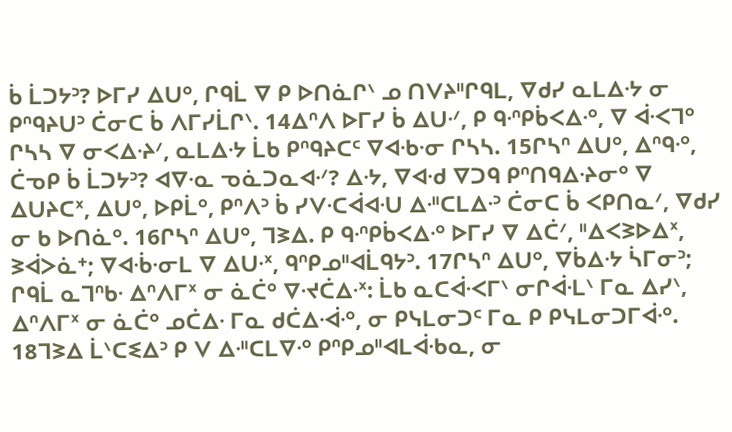ᑳ ᒫᑐᔭᐣ? ᐅᒥᓯ ᐃᑌᐤ, ᒋᑫᒫ ᐁ ᑭ ᐅᑎᓈᒋᐠ ᓄ ᑎᐯᔨᐦᒋᑫᒪ, ᐁᑯᓯ ᓇᒪᐃᐧᔭ ᓂ ᑭᐢᑫᔨᑌᐣ ᑖᓂᑕ ᑳ ᐱᒥᓯᒫᒋᐠ. 14ᐃᐢᐱ ᐅᒥᓯ ᑳ ᐃᑌᐧᐟ, ᑭ ᑫᐧᐢᑭᑳᐸᐃᐧᐤ, ᐁ ᐋᐧᐸᒣᐤ ᒋᓴᓴ ᐁ ᓂᐸᐃᐧᔨᐟ, ᓇᒪᐃᐧᔭ ᒫᑲ ᑭᐢᑫᔨᑕᒼ ᐁᐊᐧᑲᐧᓂ ᒋᓴᓴ. 15ᒋᓴᐢ ᐃᑌᐤ, ᐃᐢᑫᐧᐤ, ᑖᓀᑭ ᑳ ᒫᑐᔭᐣ? ᐊᐁᐧᓇ ᓀᓈᑐᓇᐊᐧᐟ? ᐃᐧᔭ, ᐁᐊᐧᑯ ᐁᑐᑫ ᑭᐢᑎᑫᐃᐧᔨᓂᐤ ᐁ ᐃᑌᔨᑕᕽ, ᐃᑌᐤ, ᐅᑭᒫᐤ, ᑭᐢᐱᐣ ᑳ ᓯᐯᐧᑕᐋᐊᐧᑌ ᐃᐧᐦᑕᒪᐃᐧᐣ ᑖᓂᑕ ᑳ ᐸᑭᑎᓇᐟ, ᐁᑯᓯ ᓂ ᑲ ᐅᑎᓈᐤ. 16ᒋᓴᐢ ᐃᑌᐤ, ᒣᕒᐃ. ᑭ ᑫᐧᐢᑭᑳᐸᐃᐧᐤ ᐅᒥᓯ ᐁ ᐃᑖᐟ, ᐦᐃᐸᕒᐅᐃᕽ, ᕒᐋᐳᓈᐩ; ᐁᐊᐧᑳᐧᓂᒪ ᐁ ᐃᑌᐧᕽ, ᑫᐢᑭᓄᐦᐊᒫᑫᔭᐣ. 17ᒋᓴᐢ ᐃᑌᐤ, ᐁᑳᐃᐧᔭ ᓵᒥᓂᐣ; ᒋᑫᒫ ᓇᒣᐢᑲᐧ ᐃᐢᐱᒥᕽ ᓂ ᓈᑖᐤ ᐁᐧᔪᑖᐃᐧᕽ: ᒫᑲ ᓇᑕᐋᐧᐸᒥᐠ ᓂᒋᐋᐧᒪᐠ ᒥᓇ ᐃᓯᐠ, ᐃᐢᐱᒥᕽ ᓂ ᓈᑖᐤ ᓄᑖᐃᐧ ᒥᓇ ᑯᑖᐃᐧᐋᐧᐤ, ᓂ ᑭᓭᒪᓂᑐᒼ ᒥᓇ ᑭ ᑭᓭᒪᓂᑐᒥᐋᐧᐤ. 18ᒣᕒᐃ ᒫᐠᑕᓬᐃᐣ ᑭ ᐯ ᐃᐧᐦᑕᒪᐁᐧᐤ ᑭᐢᑭᓄᐦᐊᒪᐋᐧᑲᓇ, ᓂ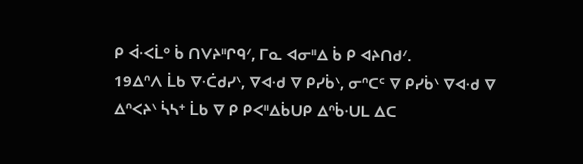ᑭ ᐋᐧᐸᒫᐤ ᑳ ᑎᐯᔨᐦᒋᑫᐟ, ᒥᓇ ᐊᓂᐦᐃ ᑳ ᑭ ᐊᔨᑎᑯᐟ.
19ᐃᐢᐱ ᒫᑲ ᐁᐧᑖᑯᓯᐠ, ᐁᐊᐧᑯ ᐁ ᑭᓯᑳᐠ, ᓂᐢᑕᒼ ᐁ ᑭᓯᑳᐠ ᐁᐊᐧᑯ ᐁ ᐃᐢᐸᔨᐠ ᓵᓴᐩ ᒫᑲ ᐁ ᑭ ᑭᐸᐦᐃᑳᑌᑭ ᐃᐢᑳᐧᑌᒪ ᐃᑕ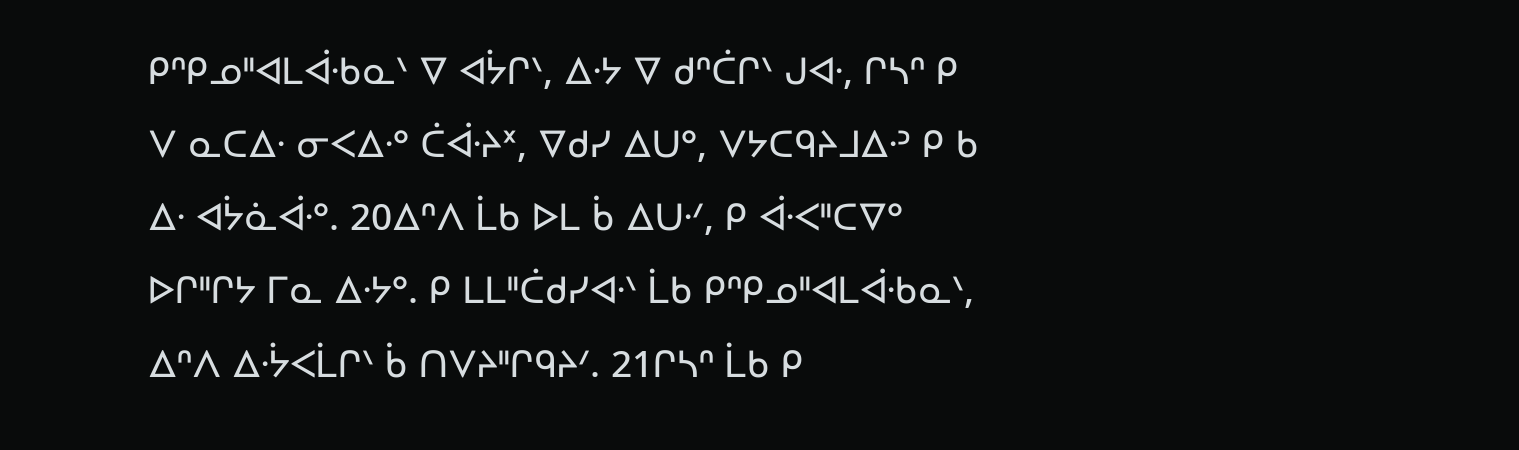ᑭᐢᑭᓄᐦᐊᒪᐋᐧᑲᓇᐠ ᐁ ᐊᔮᒋᐠ, ᐃᐧᔭ ᐁ ᑯᐢᑖᒋᐠ ᒍᐊᐧ, ᒋᓴᐢ ᑭ ᐯ ᓇᑕᐃᐧ ᓂᐸᐃᐧᐤ ᑖᐋᐧᔨᕽ, ᐁᑯᓯ ᐃᑌᐤ, ᐯᔭᑕᑫᔨᒧᐃᐧᐣ ᑭ ᑲ ᐃᐧ ᐊᔮᓈᐋᐧᐤ. 20ᐃᐢᐱ ᒫᑲ ᐅᒪ ᑳ ᐃᑌᐧᐟ, ᑭ ᐋᐧᐸᐦᑕᐁᐤ ᐅᒋᐦᒋᔭ ᒥᓇ ᐃᐧᔭᐤ. ᑭ ᒪᒪᐦᑖᑯᓯᐊᐧᐠ ᒫᑲ ᑭᐢᑭᓄᐦᐊᒪᐋᐧᑲᓇᐠ, ᐃᐢᐱ ᐃᐧᔮᐸᒫᒋᐠ ᑳ ᑎᐯᔨᐦᒋᑫᔨᐟ. 21ᒋᓴᐢ ᒫᑲ ᑭ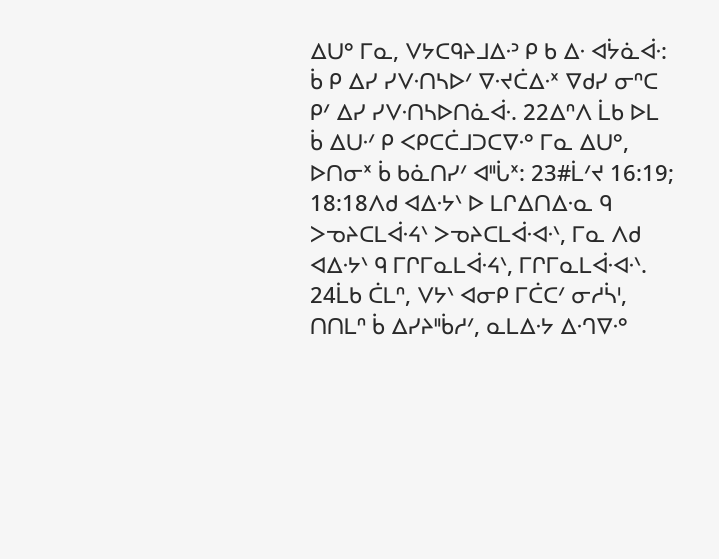ᐃᑌᐤ ᒥᓇ, ᐯᔭᑕᑫᔨᒧᐃᐧᐣ ᑭ ᑲ ᐃᐧ ᐊᔮᓈᐋᐧ: ᑳ ᑭ ᐃᓯ ᓯᐯᐧᑎᓴᐅᐟ ᐁᐧᔪᑖᐃᐧᕽ ᐁᑯᓯ ᓂᐢᑕ ᑭᐟ ᐃᓯ ᓯᐯᐧᑎᓴᐅᑎᓈᐋᐧ. 22ᐃᐢᐱ ᒫᑲ ᐅᒪ ᑳ ᐃᑌᐧᐟ ᑭ ᐸᑭᑕᑖᒧᑐᑕᐁᐧᐤ ᒥᓇ ᐃᑌᐤ, ᐅᑎᓂᕽ ᑳ ᑲᓈᑎᓯᐟ ᐊᐦᒑᕽ: 23#ᒫᐟᔪ 16:19; 18:18ᐱᑯ ᐊᐃᐧᔭᐠ ᐅ ᒪᒋᐃᑎᐃᐧᓇ ᑫ ᐳᓀᔨᑕᒪᐋᐧᔦᐠ ᐳᓀᔨᑕᒪᐋᐧᐊᐧᐠ, ᒥᓇ ᐱᑯ ᐊᐃᐧᔭᐠ ᑫ ᒥᒋᒥᓇᒪᐋᐧᔦᐠ, ᒥᒋᒥᓇᒪᐋᐧᐊᐧᐠ.
24ᒫᑲ ᑖᒪᐢ, ᐯᔭᐠ ᐊᓂᑭ ᒥᑖᑕᐟ ᓂᓱᓵᑊ, ᑎᑎᒪᐢ ᑳ ᐃᓯᔨᐦᑳᓱᐟ, ᓇᒪᐃᐧᔭ ᐃᐧᒉᐁᐧᐤ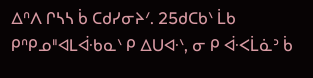ᐃᐢᐱ ᒋᓴᓴ ᑳ ᑕᑯᓯᓂᔨᐟ. 25ᑯᑕᑲᐠ ᒫᑲ ᑭᐢᑭᓄᐦᐊᒪᐋᐧᑲᓇᐠ ᑭ ᐃᑌᐊᐧᐠ, ᓂ ᑭ ᐋᐧᐸᒫᓈᐣ ᑳ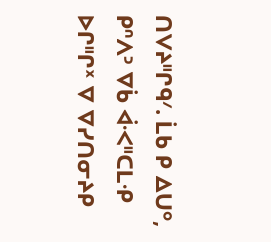ᑎᐯᔨᐦᒋᑫᐟ. ᒫᑲ ᑭ ᐃᑌᐤ, ᑭᐢᐱᐣ ᐁᑳ ᐋᐧᐸᐦᑕᒪᐧᑭ ᐅᒋᐦᒋᕽ ᐁ ᐁᓯᑎᓂᔨᑭ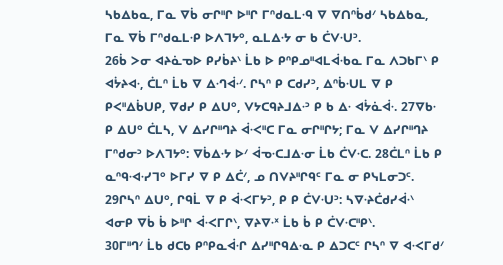ᓴᑲᐃᑲᓇ, ᒥᓇ ᐁᑳ ᓂᒋᐦᒋ ᐅᐦᒋ ᒥᐢᑯᓇᒪᐧᑫ ᐁ ᐁᑎᐢᑳᑯᐟ ᓴᑲᐃᑲᓇ, ᒥᓇ ᐁᑳ ᒥᐢᑯᓇᒪᐧᑭ ᐅᐱᒣᔭᐤ, ᓇᒪᐃᐧᔭ ᓂ ᑲ ᑖᐯᐧᑌᐣ.
26ᑳ ᐳᓂ ᐊᔨᓈᓀᐅ ᑭᓯᑳᔨᐠ ᒫᑲ ᐅ ᑭᐢᑭᓄᐦᐊᒪᐋᐧᑲᓇ ᒥᓇ ᐱᑐᑲᒥᐠ ᑭ ᐊᔮᔨᐊᐧ, ᑖᒪᐢ ᒫᑲ ᐁ ᐃᐧᒉᐋᐧᐟ. ᒋᓴᐢ ᑭ ᑕᑯᓯᐣ, ᐃᐢᑳᐧᑌᒪ ᐁ ᑭ ᑭᐸᐦᐃᑳᑌᑭ, ᐁᑯᓯ ᑭ ᐃᑌᐤ, ᐯᔭᑕᑫᔨᒧᐃᐧᐣ ᑭ ᑲ ᐃᐧ ᐊᔮᓈᐋᐧ. 27ᐁᑲᐧ ᑭ ᐃᑌᐤ ᑖᒪᓴ, ᐯ ᐃᓯᒋᐦᒉᔨ ᐋᐧᐸᐦᑕ ᒥᓇ ᓂᒋᐦᒋᔭ; ᒥᓇ ᐯ ᐃᓯᒋᐦᒉᔨ ᒥᐢᑯᓂᐣ ᐅᐱᒣᔭᐤ: ᐁᑳᐃᐧᔭ ᐅᐟ ᐋᓀᐧᑕᒧᐃᐧᓂ ᒫᑲ ᑖᐯᐧᑕ. 28ᑖᒪᐢ ᒫᑲ ᑭ ᓇᐢᑫᐧᐊᐧᓯᒣᐤ ᐅᒥᓯ ᐁ ᑭ ᐃᑖᐟ, ᓄ ᑎᐯᔨᐦᒋᑫᒼ ᒥᓇ ᓂ ᑭᓭᒪᓂᑐᒼ. 29ᒋᓴᐢ ᐃᑌᐤ, ᒋᑫᒫ ᐁ ᑭ ᐋᐧᐸᒥᔭᐣ, ᑭ ᑭ ᑖᐯᐧᑌᐣ: ᓴᐁᐧᔨᑖᑯᓯᐋᐧᐠ ᐊᓂᑭ ᐁᑳ ᑳ ᐅᐦᒋ ᐋᐧᐸᒥᒋᐠ, ᐁᔨᐁᐧᕽ ᒫᑲ ᑳ ᑭ ᑖᐯᐧᑕᐦᑭᐠ.
30ᒥᐦᒉᐟ ᒫᑲ ᑯᑕᑲ ᑭᐢᑭᓇᐋᐧᒋ ᐃᓯᐦᒋᑫᐃᐧᓇ ᑭ ᐃᑐᑕᒼ ᒋᓴᐢ ᐁ ᐊᐧᐸᒥᑯᐟ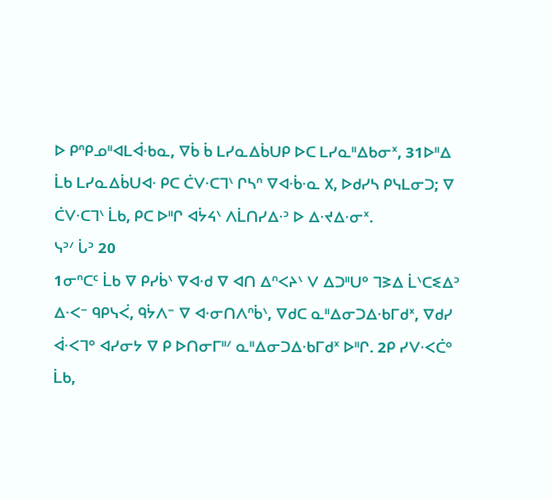ᐅ ᑭᐢᑭᓄᐦᐊᒪᐋᐧᑲᓇ, ᐁᑳ ᑳ ᒪᓯᓇᐃᑳᑌᑭ ᐅᑕ ᒪᓯᓇᐦᐃᑲᓂᕽ, 31ᐅᐦᐃ ᒫᑲ ᒪᓯᓇᐃᑳᑌᐊᐧ ᑭᑕ ᑖᐯᐧᑕᒣᐠ ᒋᓴᐢ ᐁᐊᐧᑳᐧᓇ ᙭, ᐅᑯᓯᓴ ᑭᓭᒪᓂᑐ; ᐁ ᑖᐯᐧᑕᒣᐠ ᒫᑲ, ᑭᑕ ᐅᐦᒋ ᐊᔮᔦᐠ ᐱᒫᑎᓯᐃᐧᐣ ᐅ ᐃᐧᔪᐃᐧᓂᕽ.
ᓭᐣᐟ ᒑᐣ 20
1ᓂᐢᑕᒼ ᒫᑲ ᐁ ᑭᓯᑳᐠ ᐁᐊᐧᑯ ᐁ ᐊᑎ ᐃᐢᐸᔨᐠ ᐯ ᐃᑐᐦᑌᐤ ᒣᕒᐃ ᒫᐠᑕᓬᐃᐣ ᐃᐧᐸᐨ ᑫᑭᓭᐹ, ᑫᔮᐱᐨ ᐁ ᐊᐧᓂᑎᐱᐢᑳᐠ, ᐁᑯᑕ ᓇᐦᐃᓂᑐᐃᐧᑲᒥᑯᕽ, ᐁᑯᓯ ᐋᐧᐸᒣᐤ ᐊᓯᓂᔭ ᐁ ᑭ ᐅᑎᓂᒥᐦᐟ ᓇᐦᐃᓂᑐᐃᐧᑲᒥᑯᕽ ᐅᐦᒋ. 2ᑭ ᓯᐯᐧᐸᑖᐤ ᒫᑲ,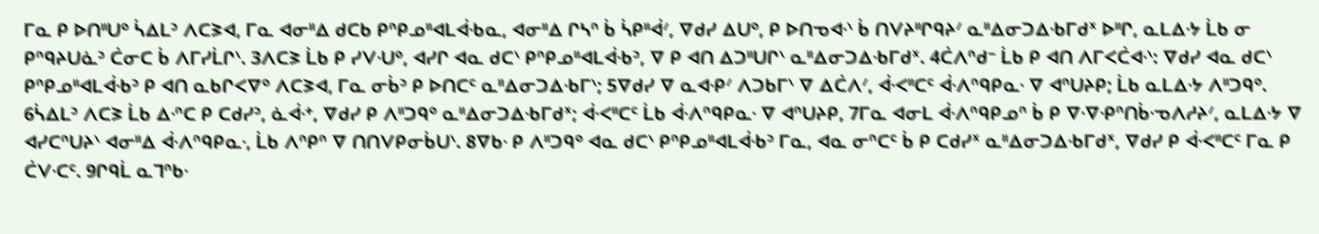ᒥᓇ ᑭ ᐅᑎᐦᑌᐤ ᓵᐃᒪᐣ ᐱᑕᕒᐊ, ᒥᓇ ᐊᓂᐦᐃ ᑯᑕᑲ ᑭᐢᑭᓄᐦᐊᒪᐋᐧᑲᓇ, ᐊᓂᐦᐃ ᒋᓴᐢ ᑳ ᓵᑭᐦᐋᐟ, ᐁᑯᓯ ᐃᑌᐤ, ᑭ ᐅᑎᓀᐊᐧᐠ ᑳ ᑎᐯᔨᐦᒋᑫᔨᐟ ᓇᐦᐃᓂᑐᐃᐧᑲᒥᑯᕽ ᐅᐦᒋ, ᓇᒪᐃᐧᔭ ᒫᑲ ᓂ ᑭᐢᑫᔨᑌᓈᐣ ᑖᓂᑕ ᑳ ᐱᒥᓯᒫᒋᐠ. 3ᐱᑕᕒ ᒫᑲ ᑭ ᓯᐯᐧᑌᐤ, ᐊᓯᒋ ᐊᓇ ᑯᑕᐠ ᑭᐢᑭᓄᐦᐊᒪᐋᐧᑲᐣ, ᐁ ᑭ ᐊᑎ ᐃᑐᐦᑌᒋᐠ ᓇᐦᐃᓂᑐᐃᐧᑲᒥᑯᕽ. 4ᑖᐱᐢᑯᐨ ᒫᑲ ᑭ ᐊᑎ ᐱᒥᐸᑖᐊᐧᐠ: ᐁᑯᓯ ᐊᓇ ᑯᑕᐠ ᑭᐢᑭᓄᐦᐊᒪᐋᐧᑲᐣ ᑭ ᐊᑎ ᓇᑲᒋᐸᐁᐤ ᐱᑕᕒᐊ, ᒥᓇ ᓂᑳᐣ ᑭ ᐅᑎᑕᒼ ᓇᐦᐃᓂᑐᐃᐧᑲᒥᐠ; 5ᐁᑯᓯ ᐁ ᓇᐊᐧᑭᐟ ᐱᑐᑲᒥᐠ ᐁ ᐃᑖᐱᐟ, ᐋᐧᐸᐦᑕᒼ ᐋᐧᐱᐢᑫᑭᓇᐧ ᐁ ᐊᐢᑌᔨᑭ; ᒫᑲ ᓇᒪᐃᐧᔭ ᐱᐦᑐᑫᐤ. 6ᓵᐃᒪᐣ ᐱᑕᕒ ᒫᑲ ᐃᐧᐢᑕ ᑭ ᑕᑯᓯᐣ, ᓈᐋᐧᐩ, ᐁᑯᓯ ᑭ ᐱᐦᑐᑫᐤ ᓇᐦᐃᓂᑐᐃᐧᑲᒥᑯᕽ; ᐋᐧᐸᐦᑕᒼ ᒫᑲ ᐋᐧᐱᐢᑫᑭᓇᐧ ᐁ ᐊᐢᑌᔨᑭ, 7ᒥᓇ ᐊᓂᒪ ᐋᐧᐱᐢᑫᑭᓄᐢ ᑳ ᑭ ᐁᐧᐁᐧᑭᐢᑎᑳᐧᓀᐱᓱᔨᐟ, ᓇᒪᐃᐧᔭ ᐁ ᐊᓯᑕᐢᑌᔨᐠ ᐊᓂᐦᐃ ᐋᐧᐱᐢᑫᑭᓇᐧ, ᒫᑲ ᐱᐢᑭᐢ ᐁ ᑎᑎᐯᑭᓂᑳᑌᐠ. 8ᐁᑲᐧ ᑭ ᐱᐦᑐᑫᐤ ᐊᓇ ᑯᑕᐠ ᑭᐢᑭᓄᐦᐊᒪᐋᐧᑲᐣ ᒥᓇ, ᐊᓇ ᓂᐢᑕᒼ ᑳ ᑭ ᑕᑯᓯᕽ ᓇᐦᐃᓂᑐᐃᐧᑲᒥᑯᕽ, ᐁᑯᓯ ᑭ ᐋᐧᐸᐦᑕᒼ ᒥᓇ ᑭ ᑖᐯᐧᑕᒼ. 9ᒋᑫᒫ ᓇᒣᐢᑲᐧ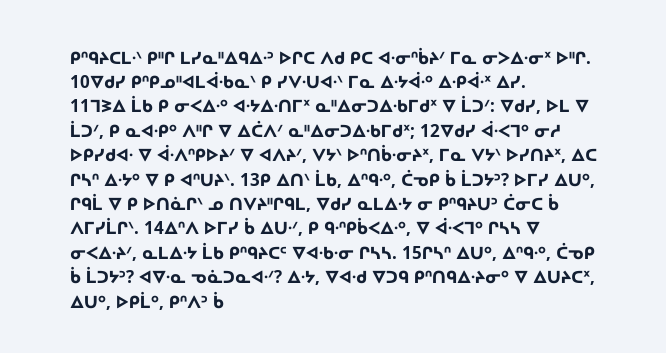ᑭᐢᑫᔨᑕᒪᐧᐠ ᑭᐦᒋ ᒪᓯᓇᐦᐃᑫᐃᐧᐣ ᐅᒋᑕ ᐱᑯ ᑭᑕ ᐊᐧᓂᐢᑳᔨᐟ ᒥᓇ ᓂᐳᐃᐧᓂᕽ ᐅᐦᒋ. 10ᐁᑯᓯ ᑭᐢᑭᓄᐦᐊᒪᐋᐧᑲᓇᐠ ᑭ ᓯᐯᐧᑌᐊᐧᐠ ᒥᓇ ᐃᐧᔭᐋᐧᐤ ᐃᐧᑭᐋᐧᕽ ᐃᓯ.
11ᒣᕒᐃ ᒫᑲ ᑭ ᓂᐸᐃᐧᐤ ᐊᐧᔭᐃᐧᑎᒥᕽ ᓇᐦᐃᓂᑐᐃᐧᑲᒥᑯᕽ ᐁ ᒫᑐᐟ: ᐁᑯᓯ, ᐅᒪ ᐁ ᒫᑐᐟ, ᑭ ᓇᐊᐧᑭᐤ ᐱᐦᒋ ᐁ ᐃᑖᐱᐟ ᓇᐦᐃᓂᑐᐃᐧᑲᒥᑯᕽ; 12ᐁᑯᓯ ᐋᐧᐸᒣᐤ ᓂᓱ ᐅᑭᓯᑯᐊᐧ ᐁ ᐋᐧᐱᐢᑭᐅᔨᐟ ᐁ ᐊᐱᔨᐟ, ᐯᔭᐠ ᐅᐢᑎᑳᐧᓂᔨᕽ, ᒥᓇ ᐯᔭᐠ ᐅᓯᑎᔨᕽ, ᐃᑕ ᒋᓴᐢ ᐃᐧᔭᐤ ᐁ ᑭ ᐊᐢᑌᔨᐠ. 13ᑭ ᐃᑎᐠ ᒫᑲ, ᐃᐢᑫᐧᐤ, ᑖᓀᑭ ᑳ ᒫᑐᔭᐣ? ᐅᒥᓯ ᐃᑌᐤ, ᒋᑫᒫ ᐁ ᑭ ᐅᑎᓈᒋᐠ ᓄ ᑎᐯᔨᐦᒋᑫᒪ, ᐁᑯᓯ ᓇᒪᐃᐧᔭ ᓂ ᑭᐢᑫᔨᑌᐣ ᑖᓂᑕ ᑳ ᐱᒥᓯᒫᒋᐠ. 14ᐃᐢᐱ ᐅᒥᓯ ᑳ ᐃᑌᐧᐟ, ᑭ ᑫᐧᐢᑭᑳᐸᐃᐧᐤ, ᐁ ᐋᐧᐸᒣᐤ ᒋᓴᓴ ᐁ ᓂᐸᐃᐧᔨᐟ, ᓇᒪᐃᐧᔭ ᒫᑲ ᑭᐢᑫᔨᑕᒼ ᐁᐊᐧᑲᐧᓂ ᒋᓴᓴ. 15ᒋᓴᐢ ᐃᑌᐤ, ᐃᐢᑫᐧᐤ, ᑖᓀᑭ ᑳ ᒫᑐᔭᐣ? ᐊᐁᐧᓇ ᓀᓈᑐᓇᐊᐧᐟ? ᐃᐧᔭ, ᐁᐊᐧᑯ ᐁᑐᑫ ᑭᐢᑎᑫᐃᐧᔨᓂᐤ ᐁ ᐃᑌᔨᑕᕽ, ᐃᑌᐤ, ᐅᑭᒫᐤ, ᑭᐢᐱᐣ ᑳ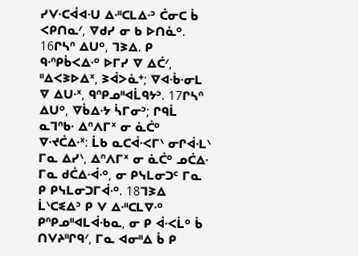ᓯᐯᐧᑕᐋᐊᐧᑌ ᐃᐧᐦᑕᒪᐃᐧᐣ ᑖᓂᑕ ᑳ ᐸᑭᑎᓇᐟ, ᐁᑯᓯ ᓂ ᑲ ᐅᑎᓈᐤ. 16ᒋᓴᐢ ᐃᑌᐤ, ᒣᕒᐃ. ᑭ ᑫᐧᐢᑭᑳᐸᐃᐧᐤ ᐅᒥᓯ ᐁ ᐃᑖᐟ, ᐦᐃᐸᕒᐅᐃᕽ, ᕒᐋᐳᓈᐩ; ᐁᐊᐧᑳᐧᓂᒪ ᐁ ᐃᑌᐧᕽ, ᑫᐢᑭᓄᐦᐊᒫᑫᔭᐣ. 17ᒋᓴᐢ ᐃᑌᐤ, ᐁᑳᐃᐧᔭ ᓵᒥᓂᐣ; ᒋᑫᒫ ᓇᒣᐢᑲᐧ ᐃᐢᐱᒥᕽ ᓂ ᓈᑖᐤ ᐁᐧᔪᑖᐃᐧᕽ: ᒫᑲ ᓇᑕᐋᐧᐸᒥᐠ ᓂᒋᐋᐧᒪᐠ ᒥᓇ ᐃᓯᐠ, ᐃᐢᐱᒥᕽ ᓂ ᓈᑖᐤ ᓄᑖᐃᐧ ᒥᓇ ᑯᑖᐃᐧᐋᐧᐤ, ᓂ ᑭᓭᒪᓂᑐᒼ ᒥᓇ ᑭ ᑭᓭᒪᓂᑐᒥᐋᐧᐤ. 18ᒣᕒᐃ ᒫᐠᑕᓬᐃᐣ ᑭ ᐯ ᐃᐧᐦᑕᒪᐁᐧᐤ ᑭᐢᑭᓄᐦᐊᒪᐋᐧᑲᓇ, ᓂ ᑭ ᐋᐧᐸᒫᐤ ᑳ ᑎᐯᔨᐦᒋᑫᐟ, ᒥᓇ ᐊᓂᐦᐃ ᑳ ᑭ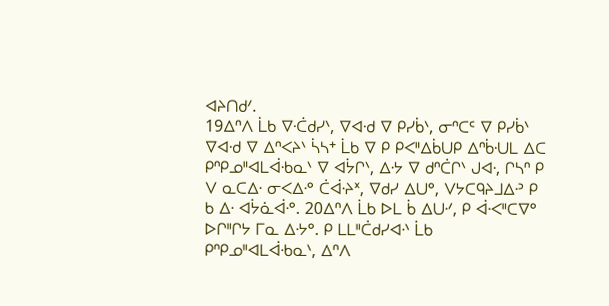ᐊᔨᑎᑯᐟ.
19ᐃᐢᐱ ᒫᑲ ᐁᐧᑖᑯᓯᐠ, ᐁᐊᐧᑯ ᐁ ᑭᓯᑳᐠ, ᓂᐢᑕᒼ ᐁ ᑭᓯᑳᐠ ᐁᐊᐧᑯ ᐁ ᐃᐢᐸᔨᐠ ᓵᓴᐩ ᒫᑲ ᐁ ᑭ ᑭᐸᐦᐃᑳᑌᑭ ᐃᐢᑳᐧᑌᒪ ᐃᑕ ᑭᐢᑭᓄᐦᐊᒪᐋᐧᑲᓇᐠ ᐁ ᐊᔮᒋᐠ, ᐃᐧᔭ ᐁ ᑯᐢᑖᒋᐠ ᒍᐊᐧ, ᒋᓴᐢ ᑭ ᐯ ᓇᑕᐃᐧ ᓂᐸᐃᐧᐤ ᑖᐋᐧᔨᕽ, ᐁᑯᓯ ᐃᑌᐤ, ᐯᔭᑕᑫᔨᒧᐃᐧᐣ ᑭ ᑲ ᐃᐧ ᐊᔮᓈᐋᐧᐤ. 20ᐃᐢᐱ ᒫᑲ ᐅᒪ ᑳ ᐃᑌᐧᐟ, ᑭ ᐋᐧᐸᐦᑕᐁᐤ ᐅᒋᐦᒋᔭ ᒥᓇ ᐃᐧᔭᐤ. ᑭ ᒪᒪᐦᑖᑯᓯᐊᐧᐠ ᒫᑲ ᑭᐢᑭᓄᐦᐊᒪᐋᐧᑲᓇᐠ, ᐃᐢᐱ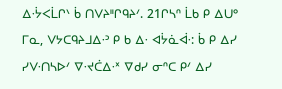ᐃᐧᔮᐸᒫᒋᐠ ᑳ ᑎᐯᔨᐦᒋᑫᔨᐟ. 21ᒋᓴᐢ ᒫᑲ ᑭ ᐃᑌᐤ ᒥᓇ, ᐯᔭᑕᑫᔨᒧᐃᐧᐣ ᑭ ᑲ ᐃᐧ ᐊᔮᓈᐋᐧ: ᑳ ᑭ ᐃᓯ ᓯᐯᐧᑎᓴᐅᐟ ᐁᐧᔪᑖᐃᐧᕽ ᐁᑯᓯ ᓂᐢᑕ ᑭᐟ ᐃᓯ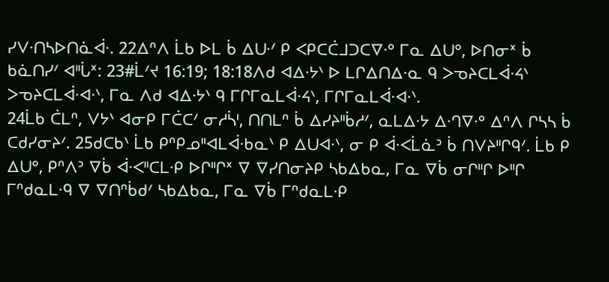ᓯᐯᐧᑎᓴᐅᑎᓈᐋᐧ. 22ᐃᐢᐱ ᒫᑲ ᐅᒪ ᑳ ᐃᑌᐧᐟ ᑭ ᐸᑭᑕᑖᒧᑐᑕᐁᐧᐤ ᒥᓇ ᐃᑌᐤ, ᐅᑎᓂᕽ ᑳ ᑲᓈᑎᓯᐟ ᐊᐦᒑᕽ: 23#ᒫᐟᔪ 16:19; 18:18ᐱᑯ ᐊᐃᐧᔭᐠ ᐅ ᒪᒋᐃᑎᐃᐧᓇ ᑫ ᐳᓀᔨᑕᒪᐋᐧᔦᐠ ᐳᓀᔨᑕᒪᐋᐧᐊᐧᐠ, ᒥᓇ ᐱᑯ ᐊᐃᐧᔭᐠ ᑫ ᒥᒋᒥᓇᒪᐋᐧᔦᐠ, ᒥᒋᒥᓇᒪᐋᐧᐊᐧᐠ.
24ᒫᑲ ᑖᒪᐢ, ᐯᔭᐠ ᐊᓂᑭ ᒥᑖᑕᐟ ᓂᓱᓵᑊ, ᑎᑎᒪᐢ ᑳ ᐃᓯᔨᐦᑳᓱᐟ, ᓇᒪᐃᐧᔭ ᐃᐧᒉᐁᐧᐤ ᐃᐢᐱ ᒋᓴᓴ ᑳ ᑕᑯᓯᓂᔨᐟ. 25ᑯᑕᑲᐠ ᒫᑲ ᑭᐢᑭᓄᐦᐊᒪᐋᐧᑲᓇᐠ ᑭ ᐃᑌᐊᐧᐠ, ᓂ ᑭ ᐋᐧᐸᒫᓈᐣ ᑳ ᑎᐯᔨᐦᒋᑫᐟ. ᒫᑲ ᑭ ᐃᑌᐤ, ᑭᐢᐱᐣ ᐁᑳ ᐋᐧᐸᐦᑕᒪᐧᑭ ᐅᒋᐦᒋᕽ ᐁ ᐁᓯᑎᓂᔨᑭ ᓴᑲᐃᑲᓇ, ᒥᓇ ᐁᑳ ᓂᒋᐦᒋ ᐅᐦᒋ ᒥᐢᑯᓇᒪᐧᑫ ᐁ ᐁᑎᐢᑳᑯᐟ ᓴᑲᐃᑲᓇ, ᒥᓇ ᐁᑳ ᒥᐢᑯᓇᒪᐧᑭ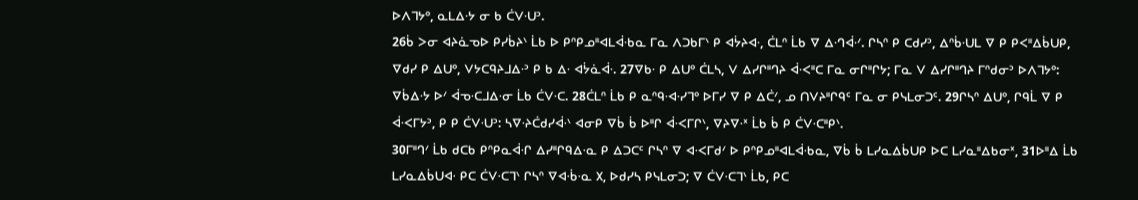ᐅᐱᒣᔭᐤ, ᓇᒪᐃᐧᔭ ᓂ ᑲ ᑖᐯᐧᑌᐣ.
26ᑳ ᐳᓂ ᐊᔨᓈᓀᐅ ᑭᓯᑳᔨᐠ ᒫᑲ ᐅ ᑭᐢᑭᓄᐦᐊᒪᐋᐧᑲᓇ ᒥᓇ ᐱᑐᑲᒥᐠ ᑭ ᐊᔮᔨᐊᐧ, ᑖᒪᐢ ᒫᑲ ᐁ ᐃᐧᒉᐋᐧᐟ. ᒋᓴᐢ ᑭ ᑕᑯᓯᐣ, ᐃᐢᑳᐧᑌᒪ ᐁ ᑭ ᑭᐸᐦᐃᑳᑌᑭ, ᐁᑯᓯ ᑭ ᐃᑌᐤ, ᐯᔭᑕᑫᔨᒧᐃᐧᐣ ᑭ ᑲ ᐃᐧ ᐊᔮᓈᐋᐧ. 27ᐁᑲᐧ ᑭ ᐃᑌᐤ ᑖᒪᓴ, ᐯ ᐃᓯᒋᐦᒉᔨ ᐋᐧᐸᐦᑕ ᒥᓇ ᓂᒋᐦᒋᔭ; ᒥᓇ ᐯ ᐃᓯᒋᐦᒉᔨ ᒥᐢᑯᓂᐣ ᐅᐱᒣᔭᐤ: ᐁᑳᐃᐧᔭ ᐅᐟ ᐋᓀᐧᑕᒧᐃᐧᓂ ᒫᑲ ᑖᐯᐧᑕ. 28ᑖᒪᐢ ᒫᑲ ᑭ ᓇᐢᑫᐧᐊᐧᓯᒣᐤ ᐅᒥᓯ ᐁ ᑭ ᐃᑖᐟ, ᓄ ᑎᐯᔨᐦᒋᑫᒼ ᒥᓇ ᓂ ᑭᓭᒪᓂᑐᒼ. 29ᒋᓴᐢ ᐃᑌᐤ, ᒋᑫᒫ ᐁ ᑭ ᐋᐧᐸᒥᔭᐣ, ᑭ ᑭ ᑖᐯᐧᑌᐣ: ᓴᐁᐧᔨᑖᑯᓯᐋᐧᐠ ᐊᓂᑭ ᐁᑳ ᑳ ᐅᐦᒋ ᐋᐧᐸᒥᒋᐠ, ᐁᔨᐁᐧᕽ ᒫᑲ ᑳ ᑭ ᑖᐯᐧᑕᐦᑭᐠ.
30ᒥᐦᒉᐟ ᒫᑲ ᑯᑕᑲ ᑭᐢᑭᓇᐋᐧᒋ ᐃᓯᐦᒋᑫᐃᐧᓇ ᑭ ᐃᑐᑕᒼ ᒋᓴᐢ ᐁ ᐊᐧᐸᒥᑯᐟ ᐅ ᑭᐢᑭᓄᐦᐊᒪᐋᐧᑲᓇ, ᐁᑳ ᑳ ᒪᓯᓇᐃᑳᑌᑭ ᐅᑕ ᒪᓯᓇᐦᐃᑲᓂᕽ, 31ᐅᐦᐃ ᒫᑲ ᒪᓯᓇᐃᑳᑌᐊᐧ ᑭᑕ ᑖᐯᐧᑕᒣᐠ ᒋᓴᐢ ᐁᐊᐧᑳᐧᓇ ᙭, ᐅᑯᓯᓴ ᑭᓭᒪᓂᑐ; ᐁ ᑖᐯᐧᑕᒣᐠ ᒫᑲ, ᑭᑕ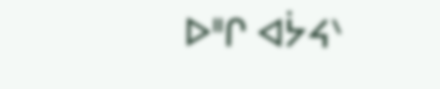ᐅᐦᒋ ᐊᔮᔦᐠ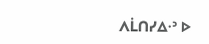ᐱᒫᑎᓯᐃᐧᐣ ᐅ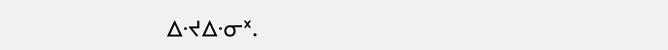ᐃᐧᔪᐃᐧᓂᕽ.